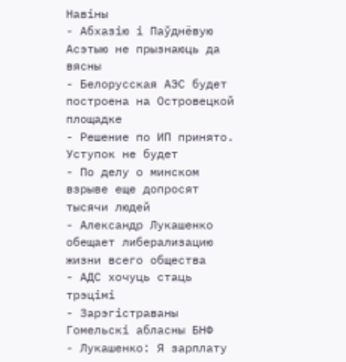Навiны
- Абхазію і Паўднёвую Асэтыю не прызнаюць да вясны
- Белорусская АЭС будет построена на Островецкой площадке
- Решение по ИП принято. Уступок не будет
- По делу о минском взрыве еще допросят тысячи людей
- Александр Лукашенко обещает либерализацию жизни всего общества
- АДС хочуць стаць трэцімі
- Зарэгістраваны Гомельскі абласны БНФ
- Лукашенко: Я зарплату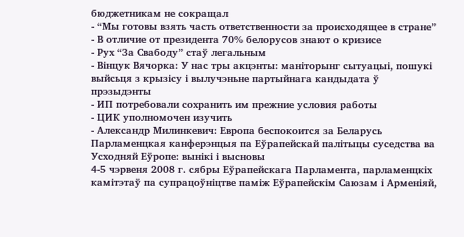бюджетникам не сокращал
- “Мы готовы взять часть ответственности за происходящее в стране”
- В отличие от президента 70% белорусов знают о кризисе
- Рух “За Свабоду” стаў легальным
- Вінцук Вячорка: У нас тры акцэнты: маніторынг сытуацыі, пошукі выйсьця з крызісу і вылучэньне партыйнага кандыдата ў прэзыдэнты
- ИП потребовали сохранить им прежние условия работы
- ЦИК уполномочен изучить
- Александр Милинкевич: Европа беспокоится за Беларусь
Парламенцкая канферэнцыя па Еўрапейскай палітыцы суседства ва Усходняй Еўропе: вынікі і высновы
4-5 чэрвеня 2008 г. сябры Еўрапейскага Парламента, парламенцкіх камітэтаў па супрацоўніцтве паміж Еўрапейскім Саюзам і Арменіяй,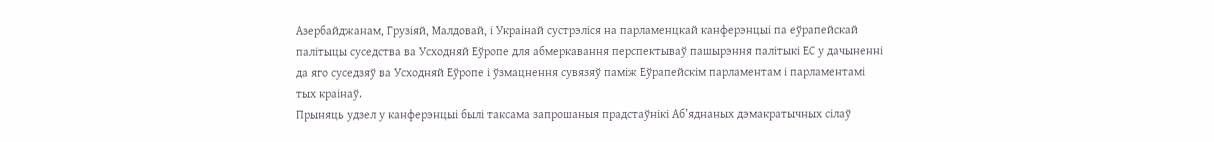Азербайджанам, Грузіяй, Малдовай, і Украінай сустрэліся на парламенцкай канферэнцыі па еўрапейскай палітыцы суседства ва Усходняй Еўропе для абмеркавання перспектываў пашырэння палітыкі ЕС у дачыненні да яго суседзяў ва Усходняй Еўропе і ўзмацнення сувязяў паміж Еўрапейскім парламентам і парламентамі тых краінаў.
Прыняць удзел у канферэнцыі былі таксама запрошаныя прадстаўнікі Аб’яднаных дэмакратычных сілаў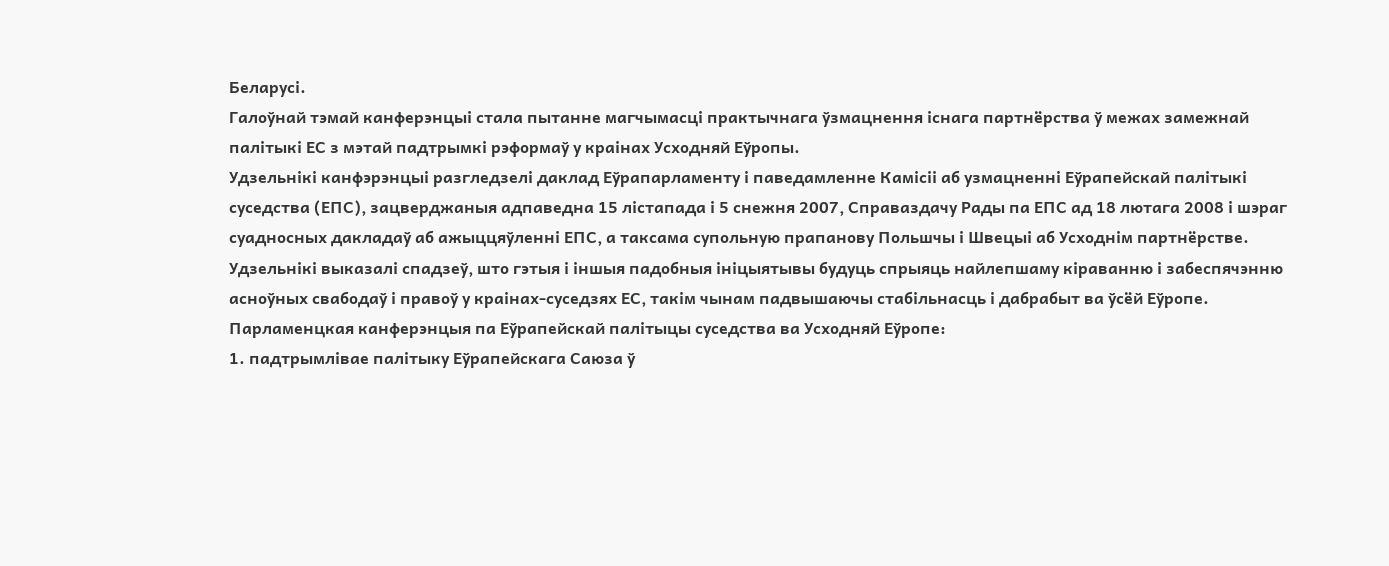Беларусі.
Галоўнай тэмай канферэнцыі стала пытанне магчымасці практычнага ўзмацнення існага партнёрства ў межах замежнай палітыкі ЕС з мэтай падтрымкі рэформаў у краінах Усходняй Еўропы.
Удзельнікі канфэрэнцыі разгледзелі даклад Еўрапарламенту і паведамленне Камісіі аб узмацненні Еўрапейскай палітыкі суседства (ЕПС), зацверджаныя адпаведна 15 лістапада і 5 снежня 2007, Справаздачу Рады па ЕПС ад 18 лютага 2008 і шэраг суадносных дакладаў аб ажыццяўленні ЕПС, а таксама супольную прапанову Польшчы і Швецыі аб Усходнім партнёрстве.
Удзельнікі выказалі спадзеў, што гэтыя і іншыя падобныя ініцыятывы будуць спрыяць найлепшаму кіраванню і забеспячэнню асноўных свабодаў і правоў у краінах-суседзях ЕС, такім чынам падвышаючы стабільнасць і дабрабыт ва ўсёй Еўропе.
Парламенцкая канферэнцыя па Еўрапейскай палітыцы суседства ва Усходняй Еўропе:
1. падтрымлівае палітыку Еўрапейскага Саюза ў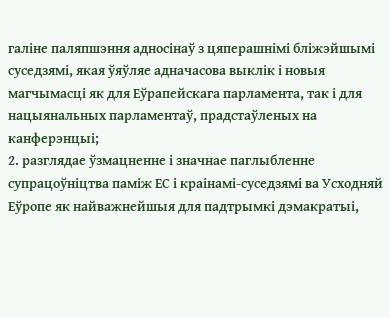галіне паляпшэння адносінаў з цяперашнімі бліжэйшымі суседзямі, якая ўяўляе адначасова выклік і новыя магчымасці як для Еўрапейскага парламента, так і для нацыянальных парламентаў, прадстаўленых на канферэнцыі;
2. разглядае ўзмацненне і значнае паглыбленне супрацоўніцтва паміж ЕС і краінамі-суседзямі ва Усходняй Еўропе як найважнейшыя для падтрымкі дэмакратыі,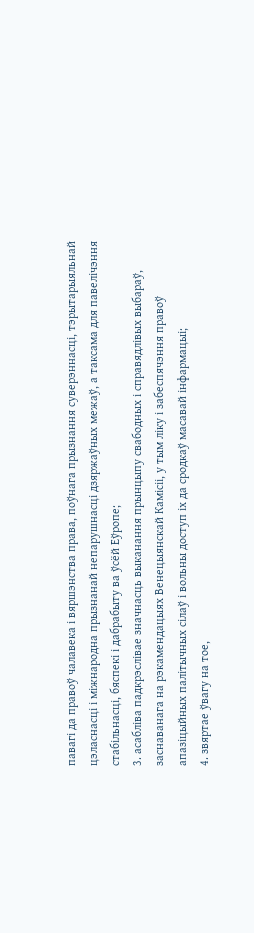павагі да правоў чалавека і вяршэнства права, поўнага прызнання суверэннасці, тэрытарыяльнай цэласнасці і міжнародна прызнанай непарушнасці дзяржаўных межаў, а таксама для павелічэння стабільнасці, бяспекі і дабрабыту ва ўсёй Еўропе;
3. асабліва падкрэслівае значнасць выканання прынцыпу свабодных і справядлівых выбараў, заснаванага на рэкамендацыях Венецыянскай Камісіі, у тым ліку і забеспячэння правоў апазіцыйных палітычных сілаў і вольны доступ іх да сродкаў масавай інфармацыі;
4. звяртае ўвагу на тое,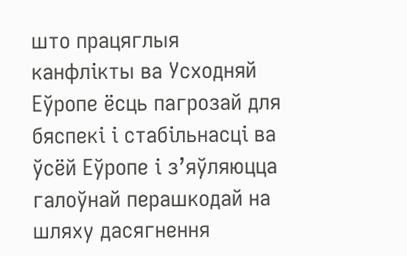што працяглыя канфлікты ва Усходняй Еўропе ёсць пагрозай для бяспекі і стабільнасці ва ўсёй Еўропе і з’яўляюцца галоўнай перашкодай на шляху дасягнення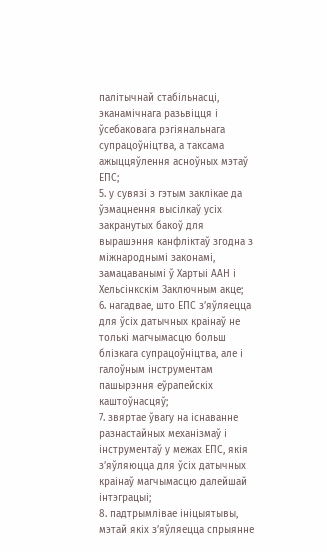палітычнай стабільнасці, эканамічнага разьвіцця і ўсебаковага рэгіянальнага супрацоўніцтва, а таксама ажыццяўлення асноўных мэтаў ЕПС;
5. у сувязі з гэтым заклікае да ўзмацнення высілкаў усіх закранутых бакоў для вырашэння канфліктаў згодна з міжнароднымі законамі, замацаванымі ў Хартыі ААН і Хельсінкскім Заключным акце;
6. нагадвае, што ЕПС з’яўляецца для ўсіх датычных краінаў не толькі магчымасцю больш блізкага супрацоўніцтва, але і галоўным інструментам пашырэння еўрапейскіх каштоўнасцяў;
7. звяртае ўвагу на існаванне разнастайных механізмаў і інструментаў у межах ЕПС, якія з’яўляюцца для ўсіх датычных краінаў магчымасцю далейшай інтэграцыі;
8. падтрымлівае ініцыятывы, мэтай якіх з’яўляецца спрыянне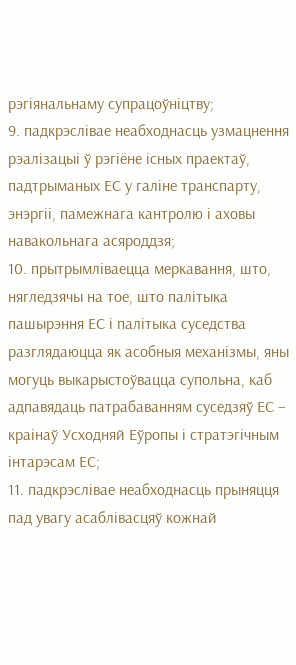рэгіянальнаму супрацоўніцтву;
9. падкрэслівае неабходнасць узмацнення рэалізацыі ў рэгіёне існых праектаў, падтрыманых ЕС у галіне транспарту, энэргіі, памежнага кантролю і аховы навакольнага асяроддзя;
10. прытрымліваецца меркавання, што, нягледзячы на тое, што палітыка пашырэння ЕС і палітыка суседства разглядаюцца як асобныя механізмы, яны могуць выкарыстоўвацца супольна, каб адпавядаць патрабаванням суседзяў ЕС – краінаў Усходняй Еўропы і стратэгічным інтарэсам ЕС;
11. падкрэслівае неабходнасць прыняцця пад увагу асаблівасцяў кожнай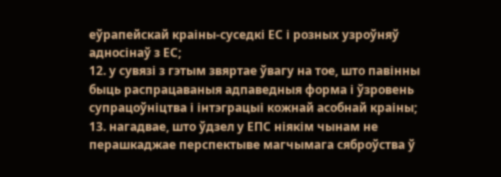еўрапейскай краіны-суседкі ЕС і розных узроўняў адносінаў з ЕС;
12. у сувязі з гэтым звяртае ўвагу на тое, што павінны быць распрацаваныя адпаведныя форма і ўзровень супрацоўніцтва і інтэграцыі кожнай асобнай краіны;
13. нагадвае, што ўдзел у ЕПС ніякім чынам не перашкаджае перспектыве магчымага сяброўства ў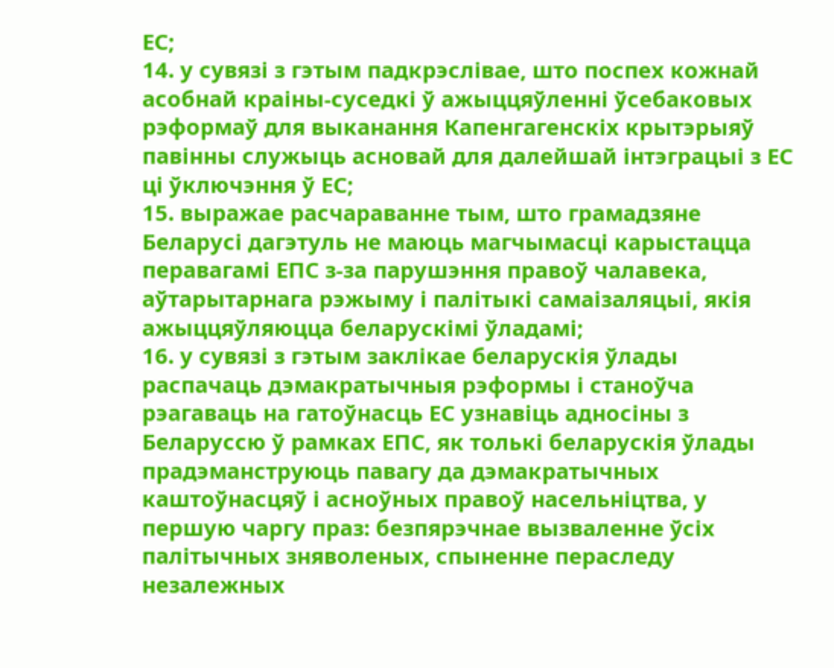ЕС;
14. у сувязі з гэтым падкрэслівае, што поспех кожнай асобнай краіны-суседкі ў ажыццяўленні ўсебаковых рэформаў для выканання Капенгагенскіх крытэрыяў павінны служыць асновай для далейшай інтэграцыі з ЕС ці ўключэння ў ЕС;
15. выражае расчараванне тым, што грамадзяне Беларусі дагэтуль не маюць магчымасці карыстацца перавагамі ЕПС з-за парушэння правоў чалавека, аўтарытарнага рэжыму і палітыкі самаізаляцыі, якія ажыццяўляюцца беларускімі ўладамі;
16. у сувязі з гэтым заклікае беларускія ўлады распачаць дэмакратычныя рэформы і станоўча рэагаваць на гатоўнасць ЕС узнавіць адносіны з Беларуссю ў рамках ЕПС, як толькі беларускія ўлады прадэманструюць павагу да дэмакратычных каштоўнасцяў і асноўных правоў насельніцтва, у першую чаргу праз: безпярэчнае вызваленне ўсіх палітычных зняволеных, спыненне пераследу незалежных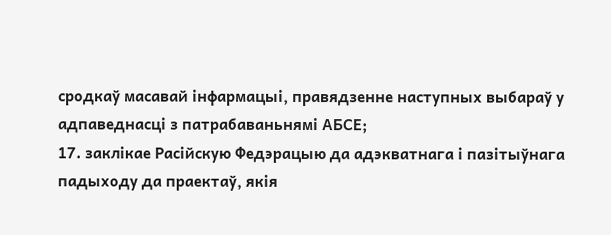сродкаў масавай інфармацыі, правядзенне наступных выбараў у адпаведнасці з патрабаваньнямі АБСЕ;
17. заклікае Расійскую Федэрацыю да адэкватнага і пазітыўнага падыходу да праектаў, якія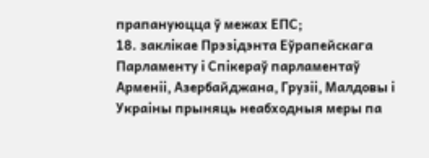прапануюцца ў межах ЕПС;
18. заклікае Прэзідэнта Еўрапейскага Парламенту і Спікераў парламентаў Арменіі, Азербайджана, Грузіі, Малдовы і Украіны прыняць неабходныя меры па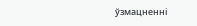ўзмацненні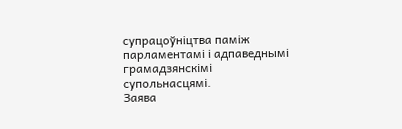супрацоўніцтва паміж парламентамі і адпаведнымі грамадзянскімі супольнасцямі.
Заява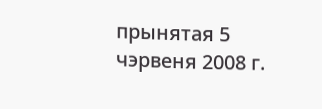прынятая 5 чэрвеня 2008 г.